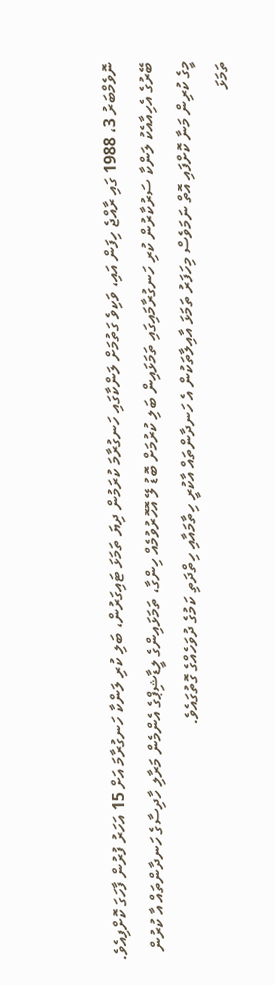ނޮވެމްބަރު 3، 1988 ގައި ރާއްޖެ ހިފަން އައި، ވަކިވެ ގަތުމަށް ލަންކާގައި ހަނގުރާމަ ކުރަމުން ދިޔަ ތަމަޅަ ޓައިގަރުން، ބަލި ކުރި ލަންކާ ހަނގުރާމަ އަށް 15 އަހަރު ފުރުން ފާހަގަ ކޮށްފިއެވެ.
ބޭރުގެ އެހިއާއެކު ލަންކާ ސަރުކާރުން ކުރި ހަނގުރާމައިގައި ތަމަޅައިން ބަލި ކުރުމަށް ބޮޑު ލޭ އޮހޮރުވުމެއް ހިންގާ، ތަމަޅައިންގެ ލީޑާޝިޕްގެ އެންމެން މަރާލި ހާދިސާގެ ހަނދާންތައް އާ ކުރުން މީގެ ކުރިން މަނާ ކޮށްފައި އޮތް ނަމަވެސް މިހަފަރު ތަމަޅަ އާއިލާތަކުން އެ ހަނދާންތައް އާކުރީ ހިތާމައާއި ހިތްދަތި ކަމުގެ ދުވަހެއްގެ ގޮތުގައެވެ.
ތަމަޅަ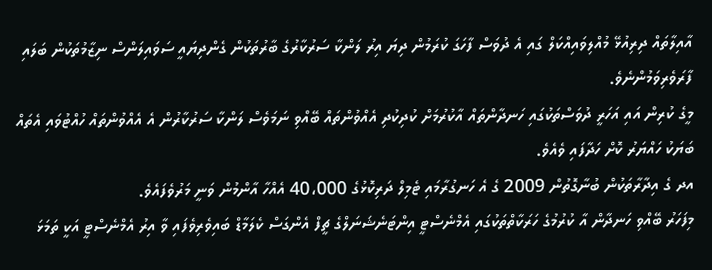އާއިލާތައް ދިރިއުޅޭ މުއްލިވައިއްކަލް ގައި އެ ދުވަސް ފާހަގަ ކުރަމުން ދިޔަ އިރު ލަންކާ ސަރުކާރުގެ ބާރުތަކުން ގެންދިޔައީ ސަވައިލަންސް ނިޒާމުތަކުން ބަލައި ފާރަވެރިވަމުންނެވެ.
މީގެ ކުރިން އައި އަހަރީ ދުވަސްތަކުގައި ހަނދާންތައް އާކުރުމަށް ކުދިކުދި އެއްވުންތައް ބޭއްވި ނަމަވެސް ލަންކާ ސަރުކާރުން އެ އެއްވުންތައް ހުއްޓުވައި އެތައް ބަޔަކު ހައްޔަރު ކޮށް ހަދާފައި ވެއެވެ.
އދ ގެ އިދާރާތަކުން ބުނާގޮތުން 2009 ގެ އެ ހަނގުރާމައި ޓެމިލް ދަރިކޮޅުގެ 40،000 އެއްހާ އާންމުން ވަނީ މަރުވެފައެވެ.
މިފަހަރު ބޭއްވި ހަނދާން އާ ކުރުމުގެ ހަރަކާތްތަކުގައި އެމްނެސްޓީ އިންޓަނެޝަނަލްގެ ޗީފް އެންގަސް ކެލަމާޑް ބައިވެރިވެފައި ވާ އިރު އެމްނެސްޓީ އަކީ ތަމަޅަ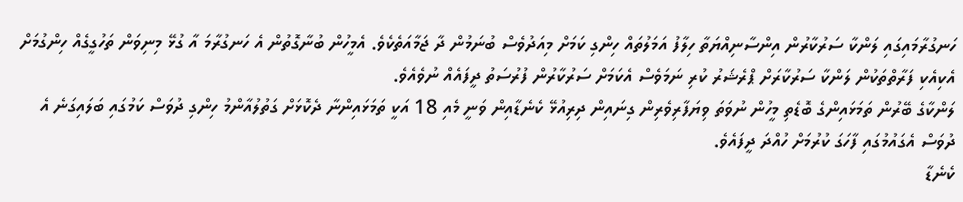ހަނގުރާމައިގައި ލަންކާ ސަރުކާރުން އިންސާނިއްޔަތާ ހިލާފު އަމަލުތައް ހިންގި ކަމަށް މިއަދުވެސް ބުނަމުން ދާ ޖަމާއަތެކެވެ. އެމީހުން ބުނާގޮތުން އެ ހަނގުރާމަ އާ ގުޅޭ މިނިވަން ތަހުގީގެއް ހިންގުމަށް އެކިއެކި ފަރާތްތަކުން ލަންކާ ސަރުކާރަށް ޕްރެޝަރު ކުރި ނަމަވެސް އެކަމަށް ސަރުކާރުން ފުރުސަތު ދީފައެއް ނުވެއެވެ.
ލަންކާގެ ބޭރުން ތަމަޅައިންގެ ބޮޑެތި މީހުން ނުވަތަ ވިޔަފާރިވެރިން ގިނައިން ދިރިއުޅޭ ކެނެޑާއިން ވަނީ މެއި 18 އަކީ ތަމަޅައިންނާ ދެކޮޅަށް ގަތުލުއާންމު ހިންގި ދުވަސް ކަމުގައި ބަލައިގަނެ އެ ދުވަސް އެގައުމުގައި ފާހަގަ ކުރުމަށް ހުއްދަ ދީފައެވެ.
ކެނެޑާ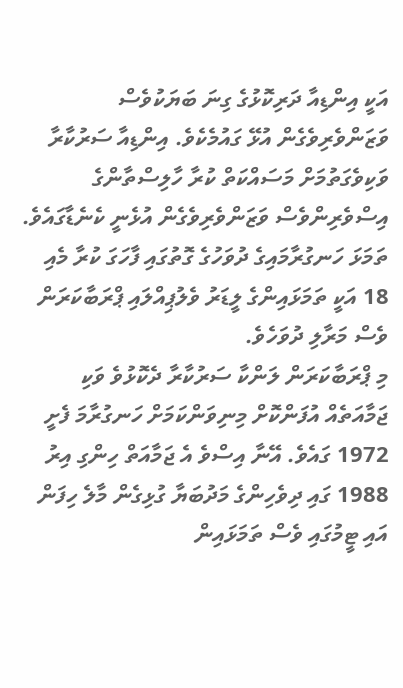އަކީ އިންޑިއާ ދަރިކޮޅުގެ ގިނަ ބަޔަކުވެސް ވަޒަންވެރިވެގެން އުޅޭ ގައުމެކެވެ. އިންޑިއާ ސަރުކާރާ ވަކިވެގަތުމަށް މަސައްކަތް ކުރާ ހާލިސްތާންގެ އިސްވެރިންވެސް ވަޒަންވެރިވެގެން އުޅެނީ ކެނެޑާގައެވެ.
ތަމަޅަ ހަނގުރާމައިގެ ދުވަހުގެ ގޮތުގައި ފާހަގަ ކުރާ މެއި 18 އަކީ ތަމަޅައިންގެ ލީޑަރު ވެލުޕިއްލައި ޕްރަބާކަރަން ވެސް މަރާލި ދުވަހެވެ.
މި ޕްރަބާކަރަން ލަންކާ ސަރުކާރާ ދެކޮޅުވެ ވަކި ޖަމާއަތެއް އުފަންކޮށް މިނިވަންކަމަށް ހަނގުރާމަ ފެށީ 1972 ގައެވެ. އޭނާ އިސްވެ އެ ޖަމާއަތް ހިންގި އިރު 1988 ގައި ދިވެހިންގެ މަދުބަޔާ ގުޅިގެން މާލެ ހިފަން އައި ޓީމުގައި ވެސް ތަމަޅައިން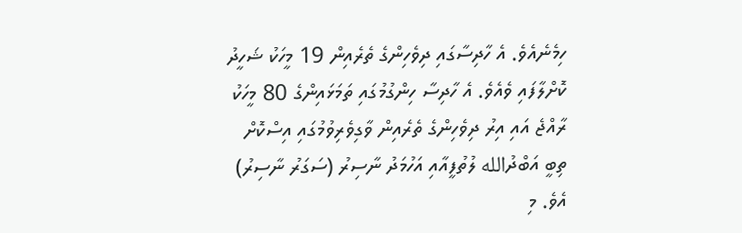ހިމެނެއެވެ. އެ ހާދިސާގައި ދިވެހިންގެ ތެރެއިން 19 މީހަކު ޝަހީދު ކޮށްލާފައި ވެއެވެ. އެ ހާދިސާ ހިންގުމުގައި ތަމަޅައިންގެ 80 މީހަކު ރާއްޖެ އައި އިރު ދިވެހިންގެ ތެރެއިން ވާގިވެރިވުމުގައި އިސްކޮށް ތިބީ އަބްދުالله ލުތުފީއާއި އަހުމަދު ނާސިރު (ސަގަރު ނާސިރު) އެވެ. މި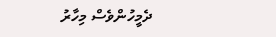ދެމީހުންވެސް މިހާރު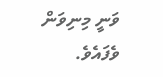ވަނީ މިނިވަން ވެފައެވެ.